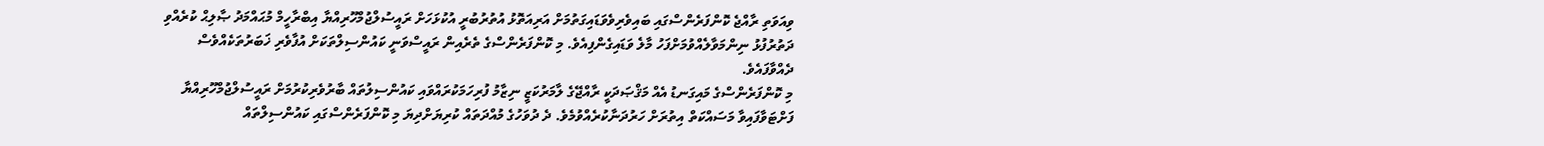ވިއަވަތި ރާއްޖެ ކޮންފަރެންސްގައި ބައިވެރިވެވަޑައިގަތުމަށް އަރިއަތޮޅު އުތުރުބުރީ އުކުޅަހަށް ރައީސުލްޖުމްހޫރިއްޔާ އިބްރާހީމް މުޙައްމަދު ޞާލިޙް ކުރެއްވި ދަތުރުފުޅު ނިންމަވާލެއްވުމަށްފަހު މާލެ ވަޑައިގެންފިއެވެ. މި ކޮންފަރެންސްގެ ތެރެއިން ރައީސްވަނީ ކައުންސިލްތަކަށް އުފާވެރި ޚަބަރުތަކެއްވެސް ދެއްވާފައެވެ.
މި ކޮންފަރެންސްގެ މައިގަނޑު އެއް މަޤްޞަދަކީ ރާއްޖޭގެ ލާމަރުކަޒީ ނިޒާމު ފުރިހަމަކުރައްވައި ކައުންސިލުތައް ބާރުވެރިކުރުމަށް ރައީސުލްޖުމްހޫރިއްޔާ ފަށްޓަވާފައިވާ މަސައްކަތް އިތުރަށް ހަރުދަނާކުރެއްވުމެވެ. ދެ ދުވަހުގެ މުއްދަތައް ކުރިޔަށްދިޔަ މި ކޮންފަރެންސްގައި ކައުންސިލްތައް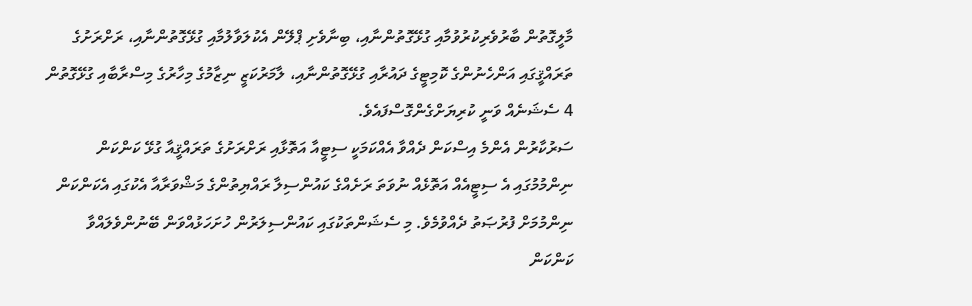މާލީގޮތުން ބާރުވެރިކުރުވުމާއި ގުޅޭގޮތުންނާއި، ބިނާވެށި ޕްލޭން އެކުލަވާލުމާއި ގުޅޭގޮތުންނާއި، ރަށްރަށުގެ ތަރައްޤީގައި އަންހެނުންގެ ކޮމިޓީގެ ދައުރާއި ގުޅޭގޮތުންނާއި، ލާމަރުކަޒީ ނިޒާމުގެ މިހާރުގެ މިސްރާބާއި ގުޅޭގޮތުން 4 ސެޝަނެއް ވަނީ ކުރިޔަށްގެންގޮސްފައެވެ.
ސަރުކާރުން އެންމެ އިސްކަން ދެއްވާ އެއްކަމަކީ ސިޓީއާ އަތޮޅާއި ރަށްރަށުގެ ތަރައްޤީއާ ގުޅޭ ކަންކަން ނިންމުމުގައި އެ ސިޓީއެއް އަތޮޅެއް ނުވަތަ ރަށެއްގެ ކައުންސިލާ ރައްޔިތުންގެ މަޝްވަރާއާ އެކުގައި އެކަންކަން ނިންމުމަށް ފުރުޞަތު ދެއްވުމެވެ. މި ސެޝަންތަކުގައި ކައުންސިލަރުން ހުށަހަޅުއްވަން ބޭނުންވެލައްވާ ކަންކަން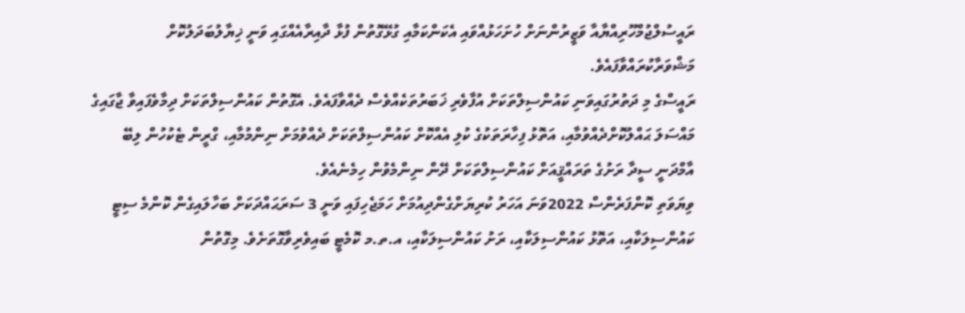ރައީސުލްޖުމްހޫރިއްޔާއާ ވަޒީރުންނަށް ހުށަހަޅުއްވައި އެކަންކަމާއި ގުޅޭގޮތުން ފުޅާ ދާއިރާއެއްގައި ވަނީ ޚިޔާލުބަދަލުކޮށް މަޝްވަރާކުރައްވާފައެވެ.
ރައީސްގެ މި ދަތުރުގައިވަނި ކައުންސިލްތަކަށް އުފާވެރި ޚަބަރުތަކެއްވެސް ދެއްވާފައެވެ. އެގޮތުން ކައުންސިލްތަކަށް ދިމާވެފައިވާ ޖާގައިގެ މައްސަލަ ޙައްލުކޮށްދެއްވުމާއި، އަތޮޅު ފިހާރަތަކުގެ ކުލި އެއްކޮށް ކައުންސިލްތަކަށް ދެއްވުމަށް ނިންމުމާއި، ގްރީން ޓެކުހުން ލިބޭ އާމްދަނީ ސީދާ ރަށުގެ ތަރައްޤީއަށް ކައުންސިލްތަކަށް ދޭން ނިންމެވުން ހިމެނެއެވެ.
ވިޔަވަތި ކޮންފަރެންސް 2022ވަނަ އަހަރު ކުރިޔަށްގެންދިއުމަށް ހަމަޖެހިފައި ވަނީ 3 ސަރަޙައްދަކަށް ބަހާލައިގެން ކޮންމެ ސިޓީ ކައުންސިލަކާއި، އަތޮޅު ކައުންސިލަކާއި، ރަށު ކައުންސިލަކާއި، އ.ތ.މ ކޮމެޓީ ބައިވެރިވާގޮތަށެވެ. މިގޮތުން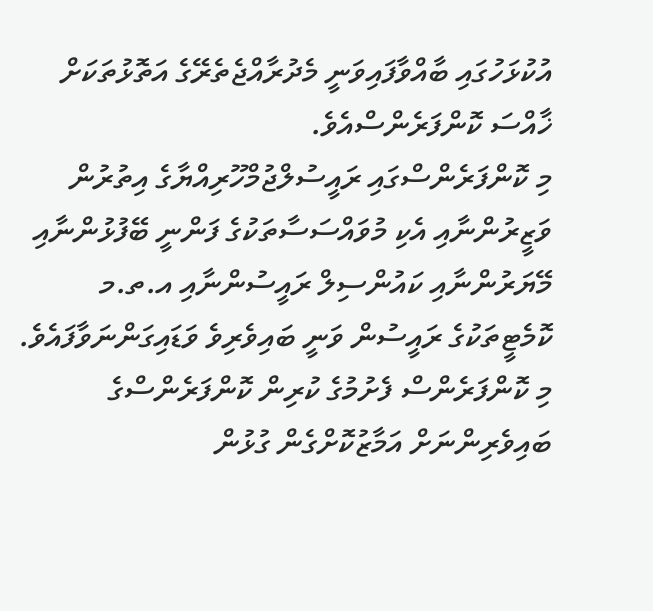އުކުޅަހުގައި ބާއްވާފައިވަނީ މެދުރާއްޖެތެރޭގެ އަތޮޅުތަކަށް ޚާއްސަ ކޮންފަރެންސްއެވެ.
މި ކޮންފަރެންސްގައި ރައީސުލްޖުމްހޫރިއްޔާގެ އިތުރުން ވަޒީރުންނާއި އެކި މުވައްސަސާތަކުގެ ފަންނީ ބޭފުޅުންނާއި މޭޔަރުންނާއި ކައުންސިލް ރައީސުންނާއި އ.ތ.މ ކޮމެޓީތަކުގެ ރައީސުން ވަނީ ބައިވެރިވެ ވަޑައިގަންނަވާފައެވެ.
މި ކޮންފަރެންސް ފެށުމުގެ ކުރިން ކޮންފަރެންސްގެ ބައިވެރިންނަށް އަމާޒުކޮށްގެން ގުޅުން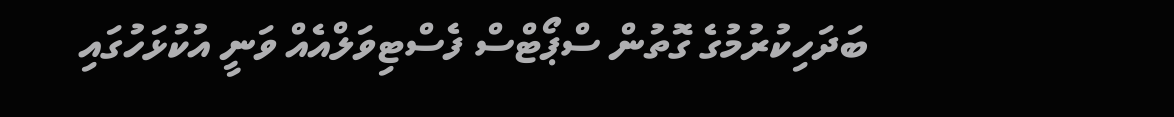ބަދަހިކުރުމުގެ ގޮތުން ސްޕޯޓްސް ފެސްޓިވަލްއެއް ވަނީ އުކުޅަހުގައި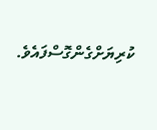ކުރިޔަށްގެންގޮސްފައެވެ.